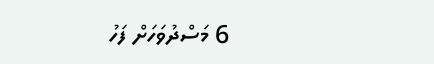6 މަސްދުވަހަށް ފަހު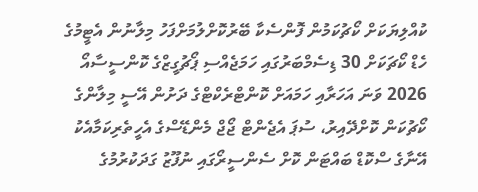ކުއްލިޔަކަށް ކޯޗުކަމުން ފޮންސެކާ ބޭރުކޮށްލުމަށްފަހު މިލާނުން އެޓީމުގެ ހެޑް ކޯޗަކަށް 30 ޑިސެމްބަރުގައި ހަމަޖެއްސި ޕޯޗުގީޒްގެ ކޮންސީސާއޯ 2026 ވަނަ އަހަރާއި ހަމައަށް ކޮންޓްރެކްޓްގެ ދަށުން އޭސީ މިލާންގެ ކޯޗުކަން ކޮށްދޭއިރު، ސުޕަ އެޖެންޓް ޖޯޖް މެންޑޭސްގެ އެހީތެރިކަމާއެކު އޭނާގެ ސްކޮޑް ބައްޓަން ކޮށް ސެންސީރޯގައި ނުފޫޒު ގަދަކުރުމުގެ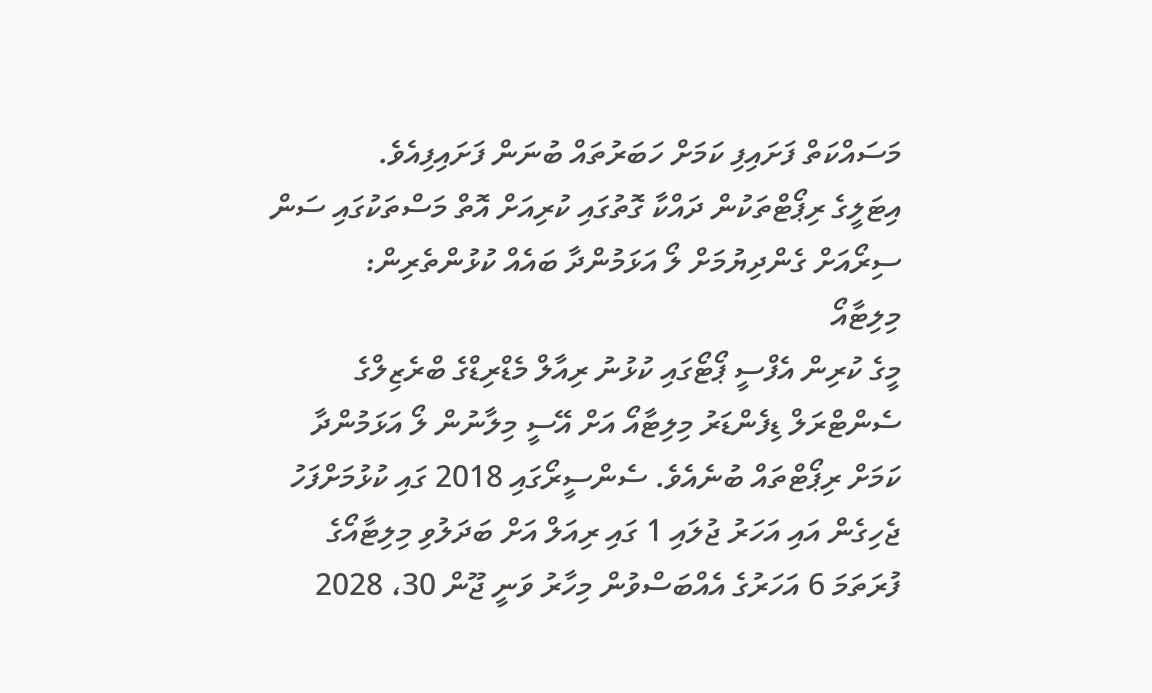މަސައްކަތް ފަށައިފި ކަމަށް ހަބަރުތައް ބުނަން ފަށައިފިއެވެ.
އިޓަލީގެ ރިޕޯޓްތަކުން ދައްކާ ގޮތުގައި ކުރިއަށް އޮތް މަސްތަކުގައި ސަން ސިރޯއަށް ގެންދިޔުމަށް ލޯ އަޅަމުންދާ ބައެއް ކުޅުންތެރިން:
މިލިޓާއޯ
މީގެ ކުރިން އެފްސީ ޕޯޓޯގައި ކުޅުނު ރިއާލް މެޑްރިޑްގެ ބްރެޒިލްގެ ސެންޓްރަލް ޑިފެންޑަރު މިލިޓާއޯ އަށް އޭސީ މިލާނުން ލޯ އަޅަމުންދާ ކަމަށް ރިޕޯޓްތައް ބުނެއެވެ. ސެންސީރޯގައި 2018 ގައި ކުޅުމަށްފަހު ޖެހިގެން އައި އަހަރު ޖުލައި 1 ގައި ރިއަލް އަށް ބަދަލުވި މިލިޓާއޯގެ ފުރަތަމަ 6 އަހަރުގެ އެއްބަސްވުން މިހާރު ވަނީ ޖޫން 30، 2028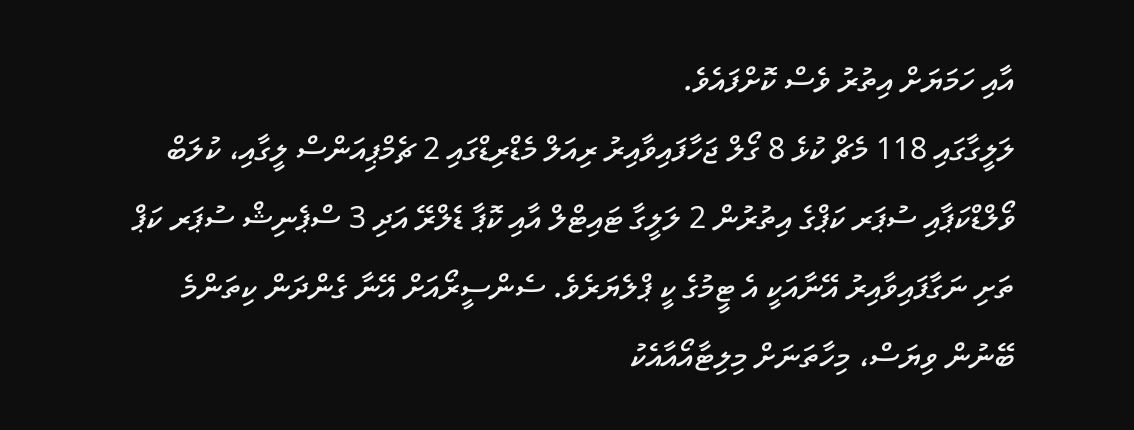އާއި ހަމަޔަށް އިތުރު ވެސް ކޮށްފައެވެ.
ލަލީގާގައި 118 މެޗް ކުޅެ 8 ގޯލް ޖަހާފައިވާއިރު ރިއަލް މެޑްރިޑްގައި 2 ޗެމްޕިއަންސް ލީގާއި، ކުލަބް ވޯލްޑްކަޕާއި ސުޕަރ ކަޕްގެ އިތުރުން 2 ލަލީގާ ޓައިޓްލް އާއި ކޮޕާ ޑެލްރޭ އަދި 3 ސްޕެނިޝް ސުޕަރ ކަޕް ތަށި ނަގާފައިވާއިރު އޭނާއަކީ އެ ޓީމުގެ ކީ ޕްލެޔަރެވެ. ސެންސީރޯއަށް އޭނާ ގެންދަން ކިތަންމެ ބޭނުން ވިޔަސް، މިހާތަނަށް މިލިޓާއޯއާއެކު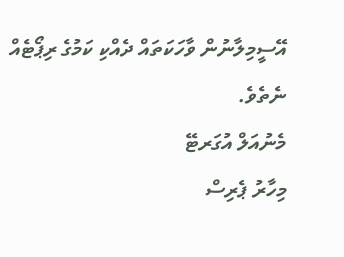އޭސީމިލާނުން ވާހަކަތައް ދެއްކި ކަމުގެ ރިޕޯޓެއް ނެތެވެ.
މެނުއަލް އުގަރޓޭ
މިހާރު ޕެރިސް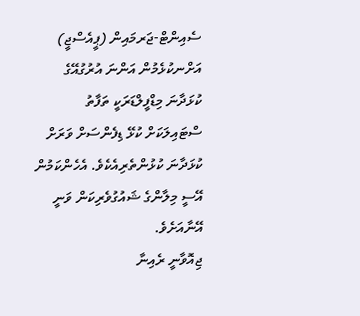ސެއިންޓް-ޖަރމައިން (ޕީއެސްޖީ) އަށްނކުޅެމުން އަންނަ އުރުގުއޭގެ ކުޅަދާނަ މިޑްފީލްޑަރަކީ ތަފާތު ސްޓައިލަކަށް ކުޅޭ ޑިފެންސަށް ވަރަށް ކުޅަދާނަ ކުޅުންތެރިއެކެވެ. އެހެންކަމުން އޭސީ މިލާންގެ ޝައުގުވެރިކަން ވަނީ އޭނާއަށެވެ.
ޖިއޮވާނީ ރެއިނާ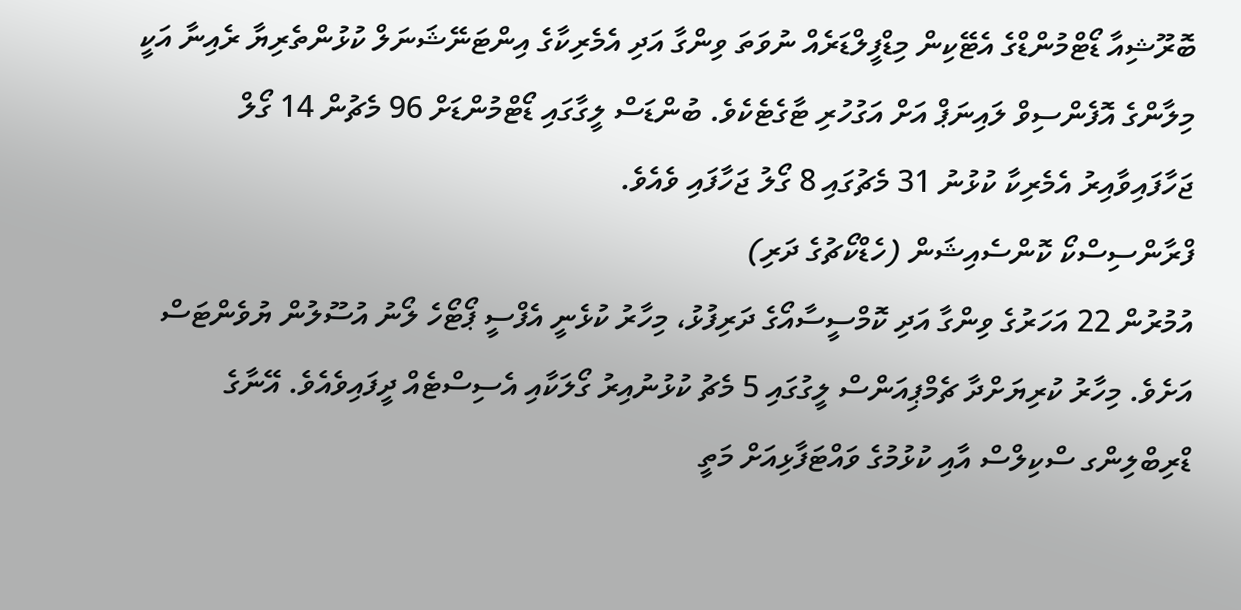ބޮރޫޝިއާ ޑޯޓްމުންޑްގެ އެޓޭކިން މިޑްފީލްޑަރެއް ނުވަތަ ވިންގާ އަދި އެމެރިކާގެ އިންޓަނޭޝަނަލް ކުޅުންތެރިޔާ ރެއިނާ އަކީ މިލާންގެ އޮފެންސިވް ލައިނަޕް އަށް އަގުހުރި ޓާގެޓެކެވެ. ބުންޑަސް ލީގާގައި ޑޯޓްމުންޑަށް 96 މެޗުން 14 ގޯލް ޖަހާފައިވާއިރު އެމެރިކާ ކުޅުނު 31 މެޗުގައި 8 ގޯލު ޖަހާފައި ވެއެވެ.
ފްރާންސިސްކޯ ކޮންސެއިޝަން (ހެޑްކޯޗުގެ ދަރި)
އުމުރުން 22 އަހަރުގެ ވިންގާ އަދި ކޮމްސީސާއޯގެ ދަރިފުޅު، މިހާރު ކުޅެނީ އެފްސީ ޕޯޓޯހެ ލޯނު އުސޫލުން ޔުވެންޓަސް އަށެވެ. މިހާރު ކުރިޔަށްދާ ޗެމްޕިއަންސް ލީގުގައި 5 މެޗު ކުޅުނުއިރު ގޯލަކާއި އެސިސްޓެއް ދީފައިވެއެވެ. އޭނާގެ ޑްރިބްލިންގ ސްކިލްސް އާއި ކުޅުމުގެ ވައްޓަފާޅިއަށް މަތީ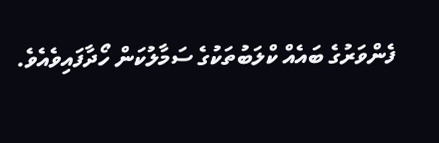ފެންވަރުގެ ބައެއް ކްލަބުތަކުގެ ސަމާލުކަން ހޯދާފައިވެއެވެ.